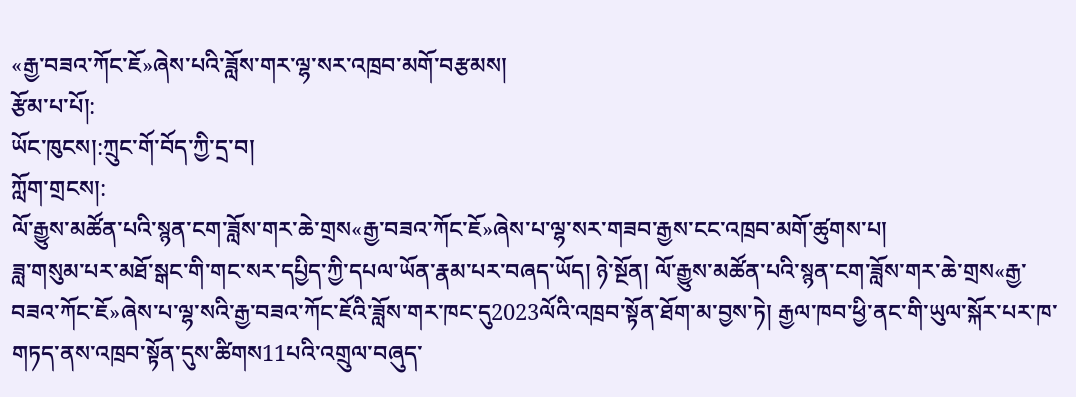«རྒྱ་བཟའ་ཀོང་ཇོ»ཞེས་པའི་ཟློས་གར་ལྷ་སར་འཁྲབ་མགོ་བརྩམས།
རྩོམ་པ་པོ།:
ཡོང་ཁུངས།:ཀྲུང་གོ་བོད་ཀྱི་དྲ་བ།
ཀློག་གྲངས།:
ལོ་རྒྱུས་མཚོན་པའི་སྙན་ངག་ཟློས་གར་ཆེ་གྲས«རྒྱ་བཟའ་ཀོང་ཇོ»ཞེས་པ་ལྷ་སར་གཟབ་རྒྱས་ངང་འཁྲབ་མགོ་ཚུགས་པ།
ཟླ་གསུམ་པར་མཐོ་སྒང་གི་གང་སར་དཔྱིད་ཀྱི་དཔལ་ཡོན་རྣམ་པར་བཞད་ཡོད། ཉེ་སྔོན། ལོ་རྒྱུས་མཚོན་པའི་སྙན་ངག་ཟློས་གར་ཆེ་གྲས«རྒྱ་བཟའ་ཀོང་ཇོ»ཞེས་པ་ལྷ་སའི་རྒྱ་བཟའ་ཀོང་ཇོའི་ཟློས་གར་ཁང་དུ2023ལོའི་འཁྲབ་སྟོན་ཐོག་མ་བྱས་ཏེ། རྒྱལ་ཁབ་ཕྱི་ནང་གི་ཡུལ་སྐོར་པར་ཁ་གཏད་ནས་འཁྲབ་སྟོན་དུས་ཚིགས11པའི་འགྲུལ་བཞུད་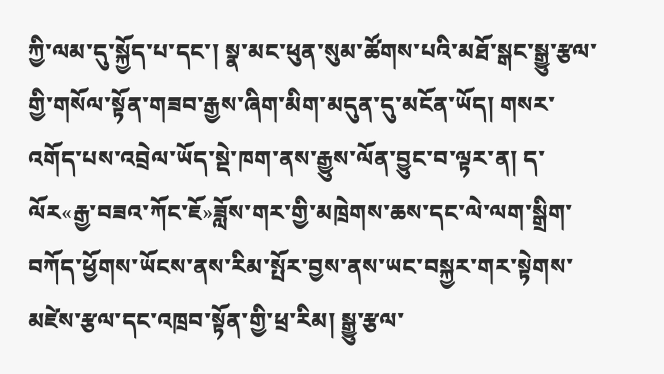ཀྱི་ལམ་དུ་སྐྱོད་པ་དང་། སྣ་མང་ཕུན་སུམ་ཚོགས་པའི་མཐོ་སྒང་སྒྱུ་རྩལ་གྱི་གསོལ་སྟོན་གཟབ་རྒྱས་ཞིག་མིག་མདུན་དུ་མངོན་ཡོད། གསར་འགོད་པས་འབྲེལ་ཡོད་སྡེ་ཁག་ནས་རྒྱུས་ལོན་བྱུང་བ་ལྟར་ན། ད་ལོར«རྒྱ་བཟའ་ཀོང་ཇོ»ཟློས་གར་གྱི་མཁྲེགས་ཆས་དང་ལེ་ལག་སྒྲིག་བཀོད་ཕྱོགས་ཡོངས་ནས་རིམ་སྤོར་བྱས་ནས་ཡང་བསྐྱར་གར་སྟེགས་མཛེས་རྩལ་དང་འཁྲབ་སྟོན་གྱི་ཕྲ་རིམ། སྒྱུ་རྩལ་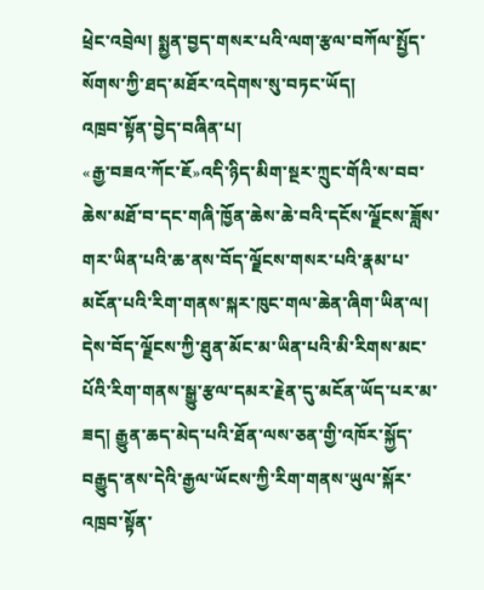ཕྲེང་འབྲེལ། སྨྱན་བྱད་གསར་པའི་ལག་རྩལ་བཀོལ་སྤྱོད་སོགས་ཀྱི་ཐད་མཐོར་འདེགས་སུ་བཏང་ཡོད།
འཁྲབ་སྟོན་བྱེད་བཞིན་པ།
«རྒྱ་བཟའ་ཀོང་ཇོ»འདི་ཉིད་མིག་སྔར་ཀྲུང་གོའི་ས་བབ་ཆེས་མཐོ་བ་དང་གཞི་ཁྱོན་ཆེས་ཆེ་བའི་དངོས་ལྗོངས་ཟློས་གར་ཡིན་པའི་ཆ་ནས་བོད་ལྗོངས་གསར་པའི་རྣམ་པ་མངོན་པའི་རིག་གནས་སྐར་ཁུང་གལ་ཆེན་ཞིག་ཡིན་ལ། དེས་བོད་ལྗོངས་ཀྱི་ཐུན་མོང་མ་ཡིན་པའི་མི་རིགས་མང་པོའི་རིག་གནས་སྒྱུ་རྩལ་དམར་རྗེན་དུ་མངོན་ཡོད་པར་མ་ཟད། རྒྱུན་ཆད་མེད་པའི་ཐོན་ལས་ཅན་གྱི་འཁོར་སྐྱོད་བརྒྱུད་ནས་དེའི་རྒྱལ་ཡོངས་ཀྱི་རིག་གནས་ཡུལ་སྐོར་འཁྲབ་སྟོན་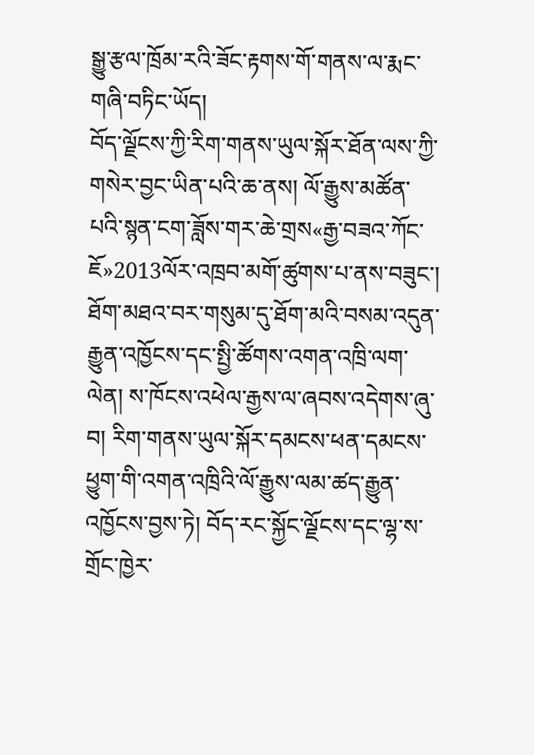སྒྱུ་རྩལ་ཁྲོམ་རའི་ཟོང་རྟགས་གོ་གནས་ལ་རྨང་གཞི་བཏིང་ཡོད།
བོད་ལྗོངས་ཀྱི་རིག་གནས་ཡུལ་སྐོར་ཐོན་ལས་ཀྱི་གསེར་བྱང་ཡིན་པའི་ཆ་ནས། ལོ་རྒྱུས་མཚོན་པའི་སྙན་ངག་ཟློས་གར་ཆེ་གྲས«རྒྱ་བཟའ་ཀོང་ཇོ»2013ལོར་འཁྲབ་མགོ་ཚུགས་པ་ནས་བཟུང་། ཐོག་མཐའ་བར་གསུམ་དུ་ཐོག་མའི་བསམ་འདུན་རྒྱུན་འཁྱོངས་དང་སྤྱི་ཚོགས་འགན་འཁྲི་ལག་ལེན། ས་ཁོངས་འཕེལ་རྒྱས་ལ་ཞབས་འདེགས་ཞུ་བ། རིག་གནས་ཡུལ་སྐོར་དམངས་ཕན་དམངས་ཕྱུག་གི་འགན་འཁྲིའི་ལོ་རྒྱུས་ལམ་ཚད་རྒྱུན་འཁྱོངས་བྱས་ཏེ། བོད་རང་སྐྱོང་ལྗོངས་དང་ལྷ་ས་གྲོང་ཁྱེར་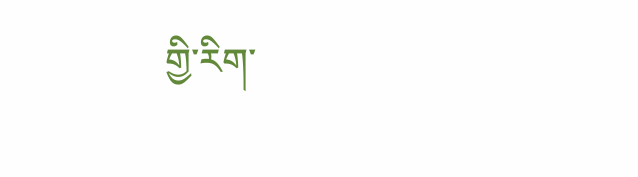གྱི་རིག་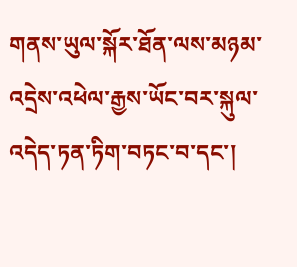གནས་ཡུལ་སྐོར་ཐོན་ལས་མཉམ་འདྲེས་འཕེལ་རྒྱས་ཡོང་བར་སྐུལ་འདེད་ཏན་ཏིག་བཏང་བ་དང་།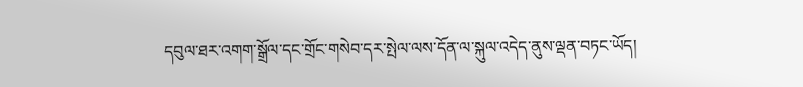དབུལ་ཐར་འགག་སྒྲོལ་དང་གྲོང་གསེབ་དར་སྤེལ་ལས་དོན་ལ་སྐུལ་འདེད་ནུས་ལྡན་བཏང་ཡོད།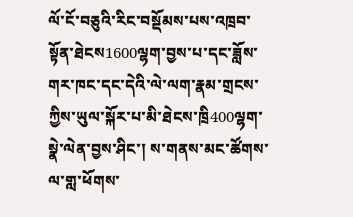ལོ་ངོ་བཅུའི་རིང་བསྡོམས་པས་འཁྲབ་སྟོན་ཐེངས1600ལྷག་བྱས་པ་དང་ཟློས་གར་ཁང་དང་དེའི་ལེ་ལག་རྣམ་གྲངས་ཀྱིས་ཡུལ་སྐོར་པ་མི་ཐེངས་ཁྲི400ལྷག་སྣེ་ལེན་བྱས་ཤིང་། ས་གནས་མང་ཚོགས་ལ་གླ་ཕོགས་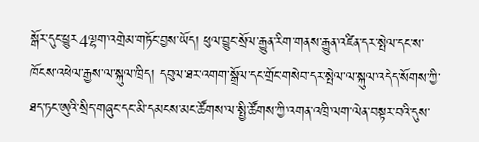སྒོར་དུང་ཕྱུར4ལྷག་འགྲེམ་གཏོང་བྱས་ཡོད། ཕུལ་བྱུང་སྲོལ་རྒྱུན་རིག་གནས་རྒྱུན་འཛིན་དར་སྤེལ་དང་ས་ཁོངས་འཕེལ་རྒྱས་ལ་སྐུལ་ཁྲིད། དབུལ་ཐར་འགག་སྒྲོལ་དང་གྲོང་གསེབ་དར་སྤེལ་ལ་སྐུལ་འདེད་སོགས་ཀྱི་ཐད་ཏང་ཨུའི་སྲིད་གཞུང་དང་མི་དམངས་མང་ཚོགས་ལ་སྤྱི་ཚོགས་ཀྱི་འགན་འཁྲི་ལག་ལེན་བསྟར་བའི་དུས་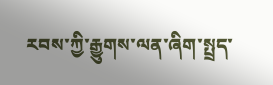རབས་ཀྱི་རྒྱུགས་ལན་ཞིག་སྤྲད་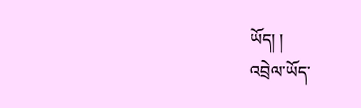ཡོད། །
འབྲེལ་ཡོད་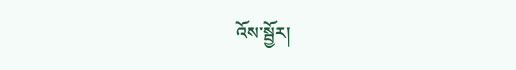འོས་སྦྱོར།